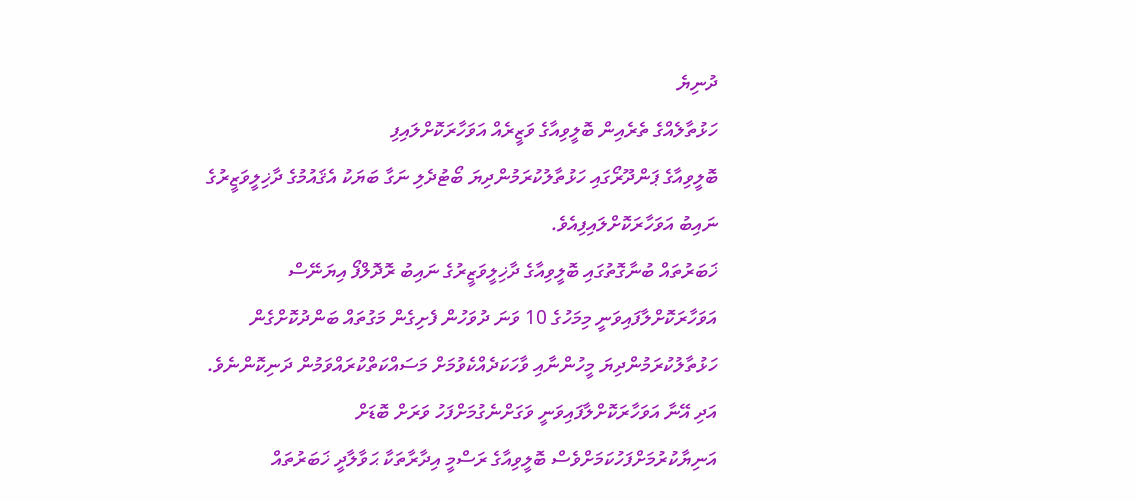ދުނިޔެ
ހަޅުތާލެއްގެ ތެރެއިން ބޮލީވިއާގެ ވަޒީރެއް އަވަހާރަކޮށްލައިފި
ބޮލީވިއާގެ ޕަންދޫރޯގައި ހަޅުތާލުކުރަމުންދިޔަ ބޯޓުދެލި ނަގާ ބަޔަކު އެޤައުމުގެ ދާޚިލީވަޒީރުގެ ނައިބު އަވަހާރަކޮށްލައިފިއެވެ.
ޚަބަރުތައް ބުނާގޮތުގައި ބޮލީވިއާގެ ދާޚިލީވަޒީރުގެ ނައިބު ރޮދޮލްފޯ އިޔަނޭސް އަވަހާރަކޮށްލާފައިވަނީ މިމަހުގެ 10 ވަނަ ދުވަހުން ފެށިގެން މަގުތައް ބަންދުކޮށްގެން ހަޅުތާލުކުރަމުންދިޔަ މީހުންނާއި ވާހަކަދެއްކެވުމަށް މަސައްކަތްކުރައްވަމުން ދަނިކޮންނެވެ. އަދި އޭނާ އަވަހާރަކޮށްލާފައިވަނީ ވަގަށްނެގުމަށްފަހު ވަރަށް ބޮޑަށް އަނިޔާކުރުމަށްފަހުކަމަށްވެސް ބޮލީވިއާގެ ރަސްމީ އިދާރާތަކާ ޙަވާލާދީ ޚަބަރުތައް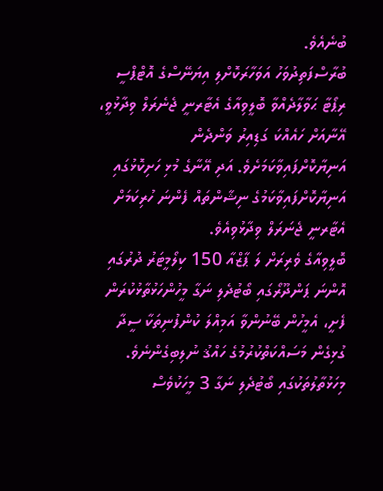ބުނެއެވެ.
ބުރާސްފަތިދުވަހު އަވަހާރަކޮށްލި އިޔަނޭސްގެ އޮޓްޕްސީ ރިޕޯޓާ ޙަވާލާދެއްވާ ބޮލީވިއާގެ އެޓާރނީ ޖެނެރަލް ވިދާޅުވީ، އޭނާއަށް ހައެއްކަ ގަޑިއިރު ވަންދެން އަނިޔާކޮށްފައިވާކަމަށެވެ. އަދި އޭނާގެ މުޅި ހަށިކޮޅުގައި އަނިޔާކޮށްފައިވާކަމުގެ ނިޝާންތައް ފެންނަ ހުރިކަމަށް އެޓާރނީ ޖެނަރަލް ވިދާޅުވިއެވެ.
ބޮލީވިއާގެ ވެރިރަށް ލަ ޕާޒްއާ 150 ކިލޯމީޓަރު ދުރުގައި އޮންނަ ޕަންދޫރޯގައި ބޯޓުދެލި ނަގާ މީހުންހަޅުތާޅުކުރަން ފެށީ، އެމީހުން ބޭނުންވާ އަމިއްލަ ކުންފުނިތަކާ ސީދާ ގުޅިގެން މަސައްކަތްކުރުމުގެ ހައްޤު ނުލިބިގެންނެވެ. މިހަޅުތާލުތަކުގައި ބޯޓުދެލި ނަގާ 3 މީހަކުވެސް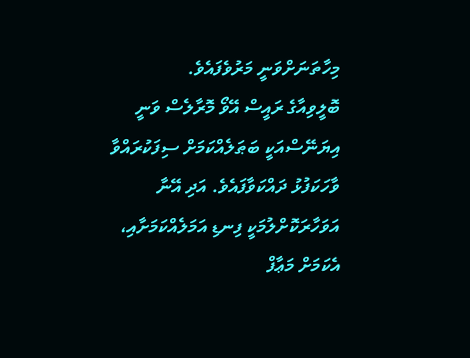މިހާތަނަށްވަނީ މަރުވެފައެވެ.
ބޮލީވިއާގެ ރައީސް އޭވޯ މޮރާލެސް ވަނީ އިޔަނޭސްއަކީ ބަޠަލެއްކަމަށް ސިފަކުރައްވާ ވާހަކަފުޅު ދައްކަވާފައެވެ. އަދި އޭނާ އަވަހާރަކޮށްލުމަކީ ފިނޑި އަމަލެއްކަމަށާއި، އެކަމަށް މަޢާފް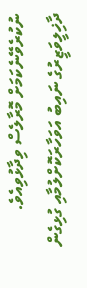ނުކުރެވޭނެކަމަށް މޮރާލެސް ވިދާޅުވިއެވެ.
ދާޚިލީވަޒީރުގެ ނައިބު އަވަހާރަކޮށްލުމާއި ގުޅިގެން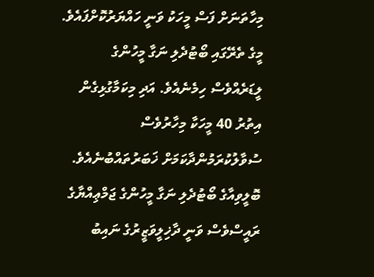މިހާތަނަށް ފަސް މީހަކު ވަނީ ހައްޔަރުކޮށްފައެވެ. މީގެ ތެރޭގައި ބޯޓުދެލި ނަގާ މީހުންގެ ލީޑަރެއްވެސް ހިމެނެއެވެ. އަދި މިކަމާގުޅިގެން އިތުރު 40 މީހަކާ މިހާރުވެސް ސުވާލުކުރަމުންދާކަމަށް ޚަބަރުތައްބުނެއެވެ. ބޮލީވިއާގެ ބޯޓުދެލި ނަގާ މީހުންގެ ޖަމްޢިއްޔާގެ ރައީސްވެސް ވަނީ ދާޚިލީވަޒީރުގެ ނައިބު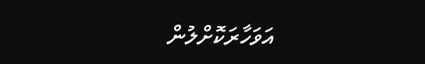އަވަހާރަކޮށްލުން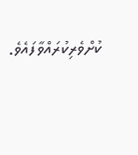ކުށްވެރިކުރައްވާފައެވެ.